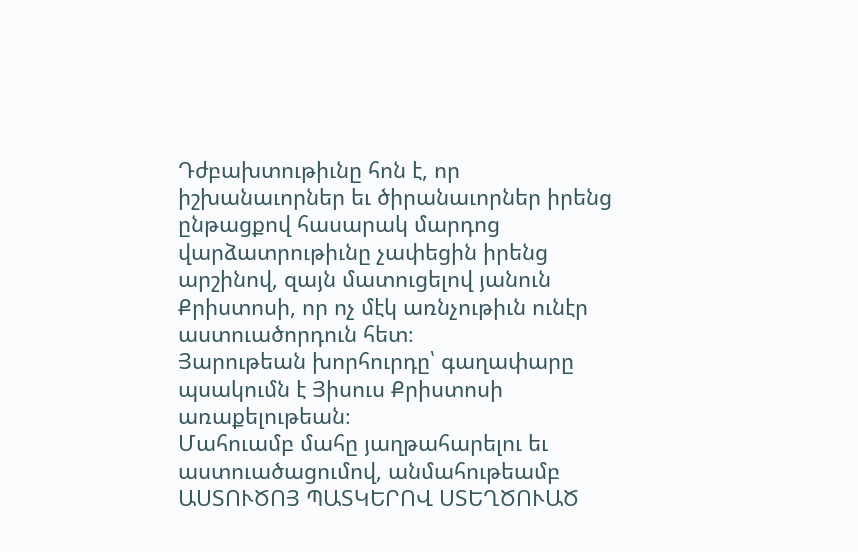Դժբախտութիւնը հոն է, որ իշխանաւորներ եւ ծիրանաւորներ իրենց ընթացքով հասարակ մարդոց վարձատրութիւնը չափեցին իրենց արշինով, զայն մատուցելով յանուն Քրիստոսի, որ ոչ մէկ առնչութիւն ունէր աստուածորդուն հետ։
Յարութեան խորհուրդը՝ գաղափարը պսակումն է Յիսուս Քրիստոսի առաքելութեան։
Մահուամբ մահը յաղթահարելու եւ աստուածացումով, անմահութեամբ ԱՍՏՈՒԾՈՅ ՊԱՏԿԵՐՈՎ ՍՏԵՂԾՈՒԱԾ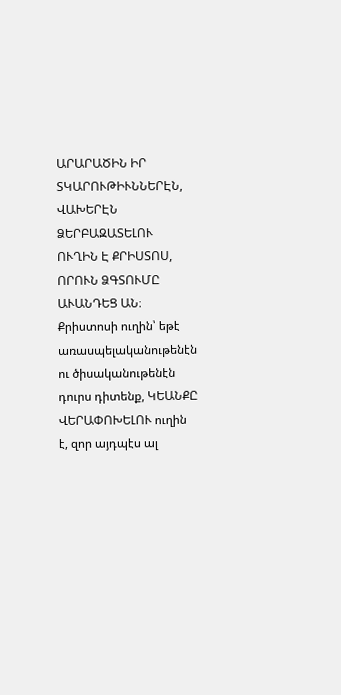ԱՐԱՐԱԾԻՆ ԻՐ ՏԿԱՐՈՒԹԻՒՆՆԵՐԷՆ, ՎԱԽԵՐԷՆ ՁԵՐԲԱԶԱՏԵԼՈՒ ՈՒՂԻՆ Է ՔՐԻՍՏՈՍ, ՈՐՈՒՆ ՁԳՏՈՒՄԸ ԱՒԱՆԴԵՑ ԱՆ։
Քրիստոսի ուղին՝ եթէ առասպելականութենէն ու ծիսականութենէն դուրս դիտենք, ԿԵԱՆՔԸ ՎԵՐԱՓՈԽԵԼՈՒ ուղին է, զոր այդպէս ալ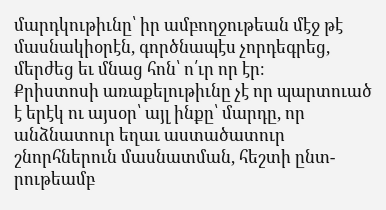մարդկութիւնը՝ իր ամբողջութեան մէջ թէ մասնակիօրէն, գործնապէս չորդեգրեց, մերժեց եւ մնաց հոն՝ ո՛ւր որ էր։
Քրիստոսի առաքելութիւնը չէ որ պարտուած է երէկ ու այսօր՝ այլ ինքը՝ մարդը, որ անձնատուր եղաւ աստածատուր շնորհներուն մասնատման, հեշտի ընտ-րութեամբ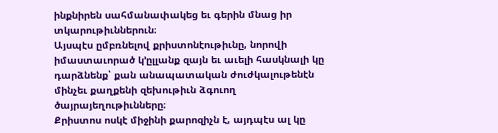ինքնիրեն սահմանափակեց եւ գերին մնաց իր տկարութիւններուն։
Այսպէս ըմբռնելով քրիստոնէութիւնը, նորովի իմաստաւորած կ’ըլլանք զայն եւ աւելի հասկնալի կը դարձնենք՝ քան անապատական ժուժկալութենէն մինչեւ քաղքենի զեխութիւն ձգուող ծայրայեղութիւնները։
Քրիստոս ոսկէ միջինի քարոզիչն է, այդպէս ալ կը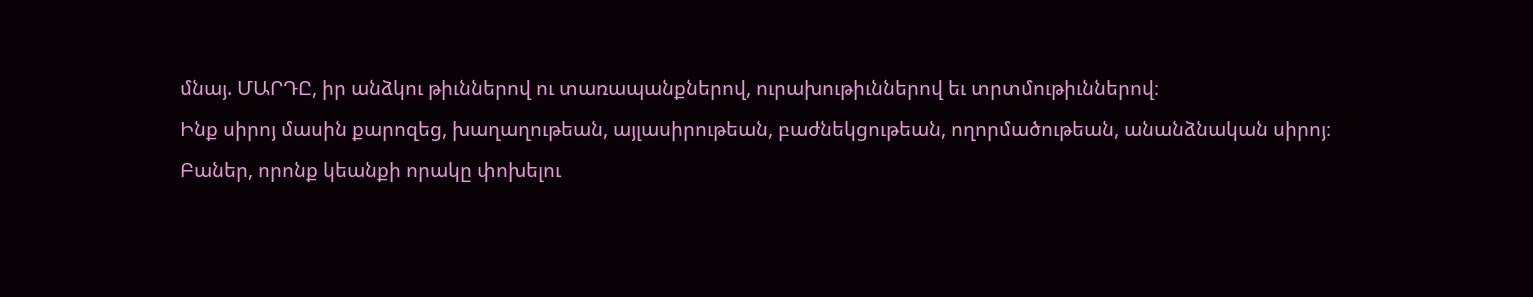մնայ. ՄԱՐԴԸ, իր անձկու թիւններով ու տառապանքներով, ուրախութիւններով եւ տրտմութիւններով։
Ինք սիրոյ մասին քարոզեց, խաղաղութեան, այլասիրութեան, բաժնեկցութեան, ողորմածութեան, անանձնական սիրոյ։
Բաներ, որոնք կեանքի որակը փոխելու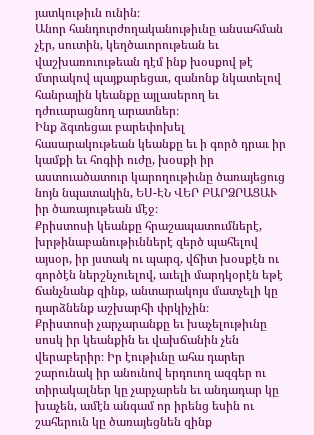յատկութիւն ունին։
Անոր հանդուրժողականութիւնը անսահման չէր, սուտին, կեղծաւորութեան եւ վաշխառուութեան դէմ ինք խօսքով թէ մտրակով պայքարեցաւ, զանոնք նկատելով հանրային կեանքը այլասերող եւ դժուարացնող արատներ։
Ինք ձգտեցաւ բարեփոխել հասարակութեան կեանքը եւ ի գործ դրաւ իր կամքի եւ հոգիի ուժը, խօսքի իր աստուածատուր կարողութիւնը ծառայեցուց նոյն նպատակին, ԵՍ-ԷՆ ՎԵՐ ԲԱՐՁՐԱՑԱՒ իր ծառայութեան մէջ։
Քրիստոսի կեանքը հրաշապատումներէ, խրթինաբանութիւններէ զերծ պահելով այսօր, իր յստակ ու պարզ, վճիտ խօսքէն ու գործէն ներշնչուելով, աւելի մարդկօրէն եթէ ճանչնանք զինք, անտարակոյս մատչելի կը դարձնենք աշխարհի փրկիչին։
Քրիստոսի չարչարանքը եւ խաչելութիւնը սոսկ իր կեանքին եւ վախճանին չեն վերաբերիր։ Իր էութիւնը ահա դարեր շարունակ իր անունով երդուող ազգեր ու տիրակալներ կը չարչարեն եւ անդադար կը խաչեն, ամէն անգամ որ իրենց եսին ու շահերուն կը ծառայեցնեն զինք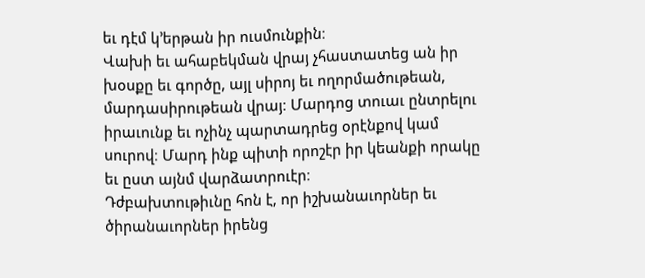եւ դէմ կ’երթան իր ուսմունքին։
Վախի եւ ահաբեկման վրայ չհաստատեց ան իր խօսքը եւ գործը, այլ սիրոյ եւ ողորմածութեան, մարդասիրութեան վրայ։ Մարդոց տուաւ ընտրելու իրաւունք եւ ոչինչ պարտադրեց օրէնքով կամ սուրով։ Մարդ ինք պիտի որոշէր իր կեանքի որակը եւ ըստ այնմ վարձատրուէր։
Դժբախտութիւնը հոն է, որ իշխանաւորներ եւ ծիրանաւորներ իրենց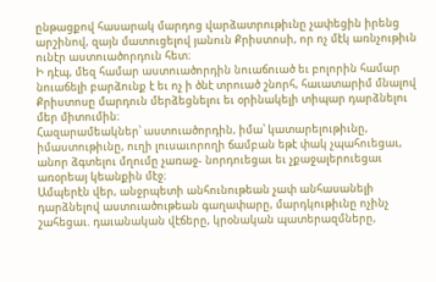ընթացքով հասարակ մարդոց վարձատրութիւնը չափեցին իրենց արշինով, զայն մատուցելով յանուն Քրիստոսի, որ ոչ մէկ առնչութիւն ունէր աստուածորդուն հետ։
Ի դէպ, մեզ համար աստուածորդին նուաճուած եւ բոլորին համար նուաճելի բարձունք է եւ ոչ ի ծնէ տրուած շնորհ, հաւատարիմ մնալով Քրիստոսը մարդուն մերձեցնելու եւ օրինակելի տիպար դարձնելու մեր միտումին։
Հազարամեակներ՝ աստուածորդին, իմա՝ կատարելութիւնը, իմաստութիւնը, ուղի լուսաւորողի ճամբան եթէ փակ չպահուեցաւ, անոր ձգտելու մղումը չառաջ- նորդուեցաւ եւ չքաջալերուեցաւ առօրեայ կեանքին մէջ։
Ամպերէն վեր, անջրպետի անհունութեան չափ անհասանելի դարձնելով աստուածութեան գաղափարը, մարդկութիւնը ոչինչ շահեցաւ. դաւանական վէճերը, կրօնական պատերազմները,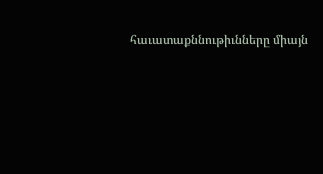հաւատաքննութիւնները միայն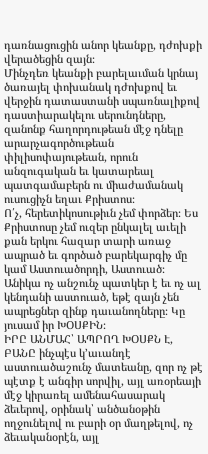դառնացուցին անոր կեանքը, դժոխքի վերածեցին զայն։
Մինչդեռ կեանքի բարելաւման կրնայ ծառայել փոխանակ դժոխքով եւ վերջին դատաստանի սպառնալիքով դաստիարակելու սերունդները, զանոնք հաղորդութեան մէջ դնելը արարչագործութեան փիլիսոփայութեան, որուն անզուգական եւ կատարեալ պատգամաբերն ու միաժամանակ ուսուցիչն եղաւ Քրիստոս։
Ո՛չ, հերետիկոսութիւն չեմ փորձեր։ Ես Քրիստոսը չեմ ուզեր ընկալել աւելի քան երկու հազար տարի առաջ ապրած եւ գործած բարեկարգիչ մը կամ Աստուածորդի, Աստուած։ Անիկա ոչ անշունչ պատկեր է եւ ոչ ալ կենդանի աստուած, եթէ զայն չեն ապրեցներ զինք դաւանողները։ Կը յուսամ իր ԽՕՍՔԻՆ։
ԻՐԸ ԱՆՄԱՀ՝ ԱՊՐՈՂ ԽՕՍՔՆ Է, ԲԱՆԸ ինչպէս կ’աւանդէ աստուածաշունչ մատեանը, զոր ոչ թէ պէտք է անգիր սորվիլ, այլ առօրեայի մէջ կիրառել ամենահասարակ ձեւերով, օրինակ՝ անծանօթին ողջունելով ու բարի օր մաղթելով, ոչ ձեւականօրէն, այլ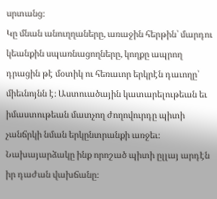սրտանց։
Կը մնան անուղղաները, առաջին հերթին՝ մարդու կեանքին սպառնացողները, կողքը ապրող դրացին թէ մօտիկ ու հեռաւոր երկրէն դաւողը՝ միեւնոյնն է։ Աստուածային կատարելութեան եւ իմաստութեան մատչող ժողովուրդը պիտի չանճրկի նման երկընտրանքի առջեւ։ Նախայարձակը ինք որոշած պիտի ըլլայ արդէն իր դաժան վախճանը։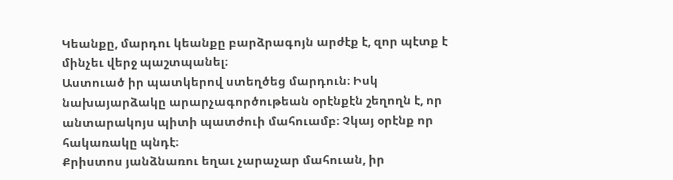Կեանքը, մարդու կեանքը բարձրագոյն արժէք է, զոր պէտք է մինչեւ վերջ պաշտպանել։
Աստուած իր պատկերով ստեղծեց մարդուն։ Իսկ նախայարձակը արարչագործութեան օրէնքէն շեղողն է, որ անտարակոյս պիտի պատժուի մահուամբ։ Չկայ օրէնք որ հակառակը պնդէ։
Քրիստոս յանձնառու եղաւ չարաչար մահուան, իր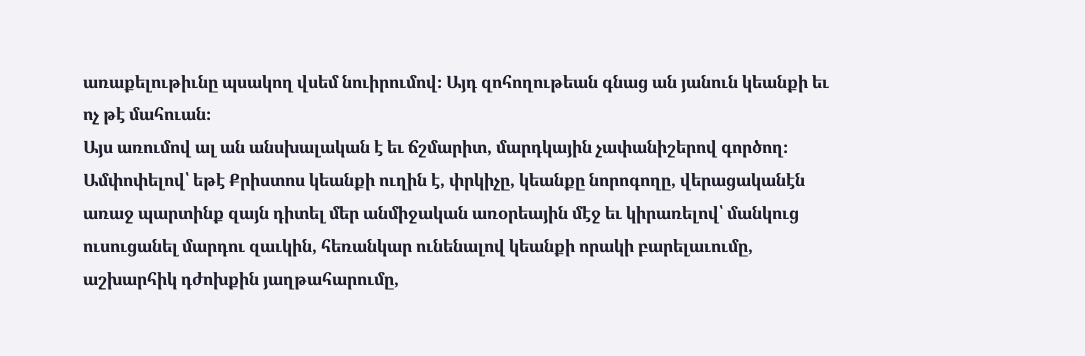առաքելութիւնը պսակող վսեմ նուիրումով։ Այդ զոհողութեան գնաց ան յանուն կեանքի եւ ոչ թէ մահուան։
Այս առումով ալ ան անսխալական է եւ ճշմարիտ, մարդկային չափանիշերով գործող։
Ամփոփելով՝ եթէ Քրիստոս կեանքի ուղին է, փրկիչը, կեանքը նորոգողը, վերացականէն առաջ պարտինք զայն դիտել մեր անմիջական առօրեային մէջ եւ կիրառելով՝ մանկուց ուսուցանել մարդու զաւկին, հեռանկար ունենալով կեանքի որակի բարելաւումը, աշխարհիկ դժոխքին յաղթահարումը,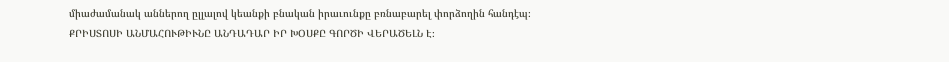միաժամանակ աններող ըլլալով կեանքի բնական իրաւունքը բռնաբարել փորձողին հանդէպ։
ՔՐԻՍՏՈՍԻ ԱՆՄԱՀՈՒԹԻՒՆԸ ԱՆԴԱԴԱՐ ԻՐ ԽՕՍՔԸ ԳՈՐԾԻ ՎԵՐԱԾԵԼՆ Է։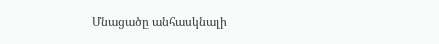Մնացածը անհասկնալի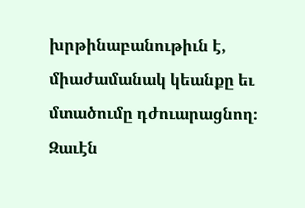խրթինաբանութիւն է, միաժամանակ կեանքը եւ մտածումը դժուարացնող։
Զաւէն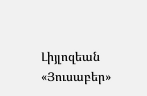Լիյլոզեան
«Յուսաբեր»